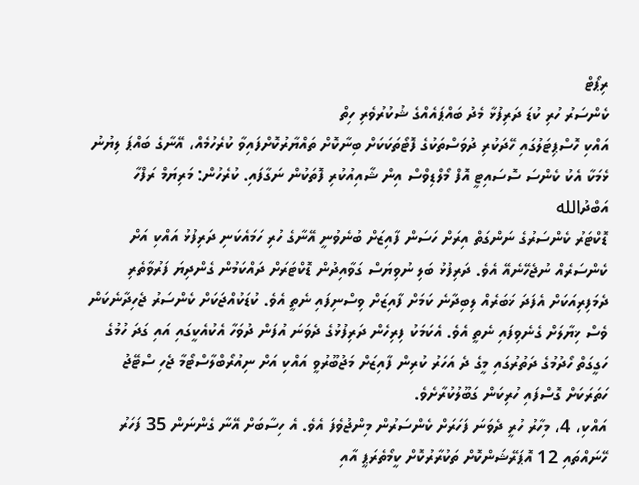ރިޕޯޓް
ކެންސަރު ހުރި ކުޑަ ދަރިފުޅާ މެދު ބައްޕައެއްގެ ޝުކުރުވެރި ހިތް
އައްކި ހޮސްޕިޓަލުގައި ހޭދަކުރި ދުވަސްތަކުގެ ފޮޓޯތަކަކަށް ބިނާކޮށް ތައްޔާރުކޮށްފައިވާ ކުރެހުމެއް، އޭނާގެ ބައްޕަ ލިޔުނު ޅެމަކާ އެކު ކެންސަ ސޮސައިޓީ އޮފް މޯލްޑިވްސް އިން ޝާއިއުކުރި ފޮތަކުން ނަގާފައި. ކުރެހުން: މަރިޔަމް ރަފްހާ އަބްދުالله
ޑޮކްޓަރު ކެންސަރުގެ ނަންގަތް އިރަށް ހަސަން ފާއިޒަށް ބުނެވުނީ އޭނާގެ ހުރި ހަމައެކަނި ދަރިފުޅު އައްކި އަށް ކެންސަރެއް ނުޖެހޭނެއޭ އެވެ. ދަރިފުޅު ބަލި ނުވިޔަސް ގަވާއިދުން ޑޮކްޓަރަށް ދައްކަމުން ގެންދިޔަ ފަރުވާތެރި ދެމަފިރިއަކަށް އެފަދަ ޚަބަރެއް ލިބިދާނެ ކަމަށް ފާއިޒަށް ވިސްނިފައި ނެތީ އެވެ. ކުޑަކުއްޖަކަށް ކެންސަރު ޖެހިދާނެކަން ވެސް ޚިޔާލަށް ގެނެވިފައި ނެތީ އެވެ. އެކަމަކު ފިރިހެން ދަރިފުޅުގެ ދެވަނަ އުފަން ދުވަހާ އެކުއެކީގައި އައި ގަދަ ހުމުގެ ހަގީގަތް ހޯދުމުގެ ދަތުރުގައި މީގެ ދެ އަހަރު ކުރިން ފާއިޒަށް މަޖުބޫރުވީ އައްކި އަށް ނިއުރޯބްލާސްޓޯމާ ޖެހި ސްޓޭޖު ހަތަރަކަށް ގޮސްފައި ހުރިކަން ގަބޫލުކުރާށެވެ.
އައްކި، 4، މިހާރު ހުރީ ދެވަނަ ފަހަރަށް ކެންސަރުން މިންޖުވެފަ އެވެ. އެ ހިސާބަށް އޭނާ ގެންނަން 35 ފަހަރު ހޭނައްތައި 12 އޮޕަރޭޝަންކޮށް ތަކުރާރުކޮށް ކީމޯތެރަޕީ އާއި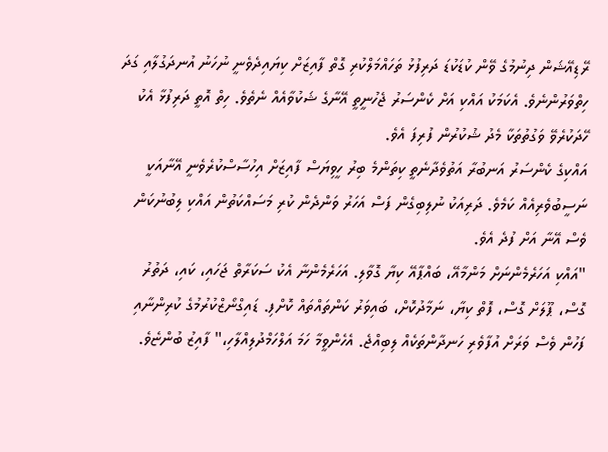ރޭޑިއޭޝަން ދިނުމުގެ ވޭން ކުޑަކުޑަ ދަރިފުޅު ތަހައްމަލްކުރި ގޮތް ފާއިޒަށް ކިޔައިދެވެނީ ނުހަނު އުނދަގުލާއި ގަދަ ހިތްވަރުންނެވެ. އެކަމަކު އައްކި އަށް ކެންސަރު ޖެހުނީތީ އޭނާގެ ޝަކުވާއެއް ނެތެވެ. ހިތް އޮތީ ދަރިފުޅާ އެކު ހޭދަކުރެވޭ ވަގުތުތަކާ މެދު ޝުކުރުން ފުރިފަ އެވެ.
އައްކިގެ ކެންސަރު އަނބުރާ އަތުވެދާނެތީ ކިތަންމެ ބިރު ހީވިޔަސް ފާއިޒަށް އިހުސާސްކުރެވެނީ އޭނާއަކީ ނަސީބުވެރިއެއް ކަމެވެ. ދަރިއަކު ނުލިބިގެން ފަސް އަހަރު ވަންދެން ކުރި މަސައްކަތުން އައްކި ލިބުނުކަން ވެސް އޭނާ އަށް ފުދެ އެވެ.
"އައްކި އަހަރެމެންނަށް މަންމާއޭ، ބައްޕާއޭ ކިޔާ ގޮވާލި. އަހަރެމެންނާ އެކު ސަކަރާތް ޖަހައި، ކައި، ދަތުރު ގޮސް، ޕޫލަށް ގޮސް، ފޮތް ކިޔާ، ނަމާދުކޮށް، ބައިވަރު ކަންތައްތައް ކޮށްފި. ޑައިގްނޯޒްކުރުމުގެ ކުރިންނާއި ފަހުން ވެސް ވަރަށް އުފާވެރި ހަނދާންތަކެއް ލިބިއްޖެ. އެހެންވީމާ ހަމަ އަލްހަމްދުލިއްލާހި،" ފާއިޒު ބުންޏެވެ.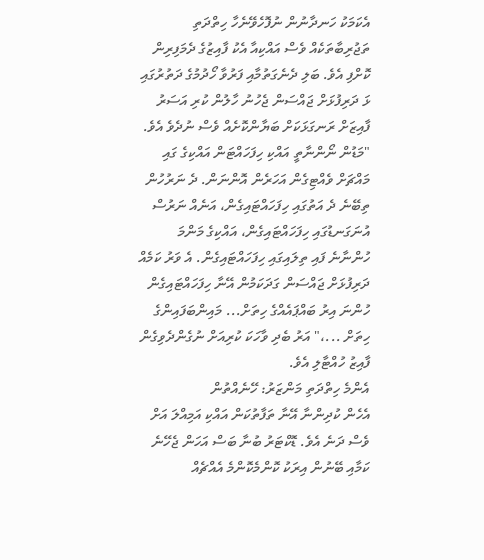އެކަމަކު ހަނދާނުން ނުފޮހެވޭނެހާ ހިތްދަތި ތަޖުރިބާތަކެއް ވެސް އައްކިއާ އެކު ފާއިޒުގެ ދެމަފިރިން ކޮށްފި އެވެ. ބަލި ދެނެގަތުމާއި ފަރުވާ ހޯދުމުގެ ދަތުރުގައި ޅަ ދަރިފުޅަށް ޖައްސަން ޖެހުނު ހާލުން ކުރި އަސަރު ފާއިޒަށް ރަނގަޅަކަށް ބަޔާންކޮށެއް ވެސް ނުދެވެ އެވެ.
"މަޑުން ނޯންނާތީ އައްކި ހިފަހައްޓަން އައްކިގެ ގައި މައްޗަށް ވެއްޓިގެން އަހަރެން އޮންނަން. ދެ ނަރުހުން ތިބޭނެ ދެ އަތުގައި ހިފަހައްޓައިގެން، އަނެއް ނަރުސް އުނަގަނޑުގައި ހިފަހައްޓައިގެން، އައްކިގެ މަންމަ ހުންނާނެ ފައި ތިލައިގައި ހިފަހައްޓައިގެން. އެ ވަރު ކަމެއް ދަރިފުޅަށް ޖައްސަން ގަދަކަމުން އޭނާ ހިފަހައްޓައިގެން ހުންނަ އިރު ބައްޕައެއްގެ ހިތަށް... މައިންބަފައިންގެ ހިތަށް ...،" އަރު ބެދި ވާހަކަ ކުރިއަށް ނުގެންދެވިގެން ފާއިޒު ހުއްޓާލި އެވެ.
އެންމެ ހިތްދަތި މަންޒަރު: ހޭނެއްތުން
އެހެން ކުދިންނާ އޭނާ ތަފާތުކަން އައްކި އަމިއްލަ އަށް ވެސް ދަނެ އެވެ. ޑޮކްޓަރު ބުނާ ބަސް އަހަން ޖެހޭނެ ކަމާއި ބޭނުން އިރަކު ކޮންމެކޮންމެ އެއްޗެއް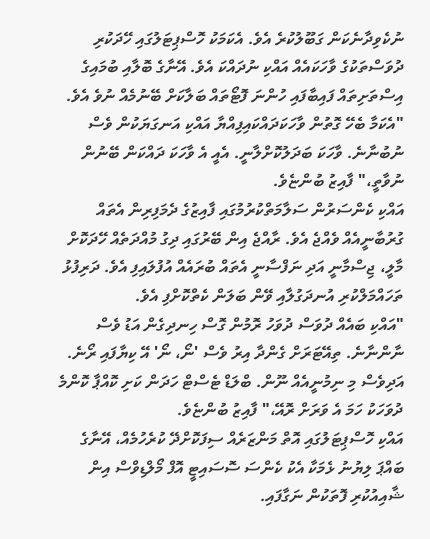ނުކެވިދާނެކަން ގަބޫލުކުރެ އެވެ. އެކަމަކު ހޮސްޕިޓަލުގައި ހޭދަކުރި ދުވަސްތަކުގެ ވާހަކައެއް އައްކި ނުދައްކަ އެވެ. އޭނާގެ ބޮލާއި ބުމައިގެ އިސްތަށިތައް ފައިބާފައި ހުންނަ ފޮޓޯތައް ބަލާކަށް ބޭނުމެއް ނުވެ އެވެ.
"އެކަމާ ބެހޭ ގޮތުން ވާހަކަދައްކައިފިއްޔާ އައްކި އަނގަޔަކުން ވެސް ނުބުނާނެ. ވާހަކަ ބަދަލުކޮށްލާނީ. އެއީ އެ ވާހަކަ ދައްކަން ބޭނުން ނުވާތީ،" ފާއިޒު ބުންޏެވެ.
އައްކި ކެންސަރުން ސަލާމަތްކުރުމުގައި ފާއިޒުގެ ދެމަފިރިން އެތައް ގުރުބާނީއެއް ވެއްޖެ އެވެ. ރާއްޖެ އިން ބޭރުގައި ދިގު މުއްދަތެއް ހޭދަކޮށް މާލީ، ޖިސްމާނީ އަދި ނަފްސާނީ އެތައް ބުރައެއް އުފުލައިފި އެވެ. ދަރިފުޅު ތަހައްމަލްކުރި އުނދަގުލާއި ވޭން ބަލަން ކެތްކޮށްފި އެވެ.
"އައްކި ބައެއް ދުވަސް ދުވަހު ރޮމުން ގޮސް ހިނދިގެން އަޑު ވެސް ނާންނާނެ. ތިއޭޓަރަށް ގެންދާ އިރު ވެސް 'ނޯ، ނޯ' އޭ ކިޔާފައި ރޯނެ. އަދިވެސް މި ނިމުނީއެއް ނޫން. ބްލަޑް ޓެސްޓް ހަދަން ކަށި ކޮއްޕާ ކޮންމެ ދުވަހަކު ހަމަ އެ ވަރަށް ރޮއޭ،" ފާއިޒު ބުންޏެވެ.
އައްކި ހޮސްޕިޓަލުގައި އޮތް މަންޒަރެއް ސިފަކޮށްދޭ ކުރެހުމެއް، އޭނާގެ ބައްޕަ ލިޔުނު ޅެމަކާ އެކު ކެންސަ ސޮސައިޓީ އޮފް މޯލްޑިވްސް އިން ޝާއިއުކުރި ފޮތަކުން ނަގާފައި.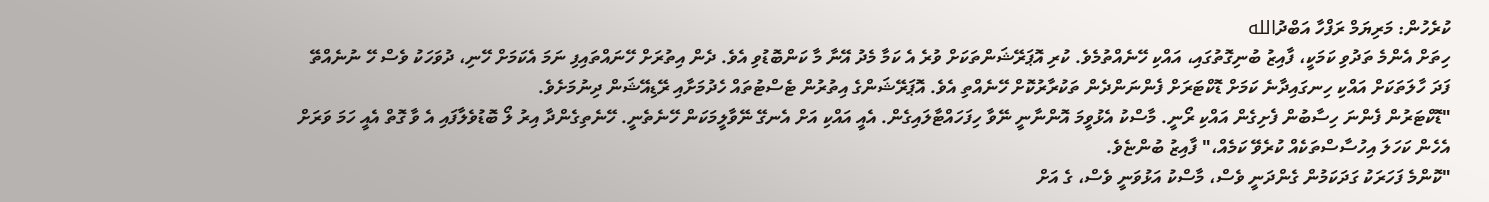ކުރެހުން: މަރިޔަމް ރަފްހާ އަބްދުالله
ހިތަށް އެންމެ ތަދުވި ކަމަކީ، ފާއިޒު ބުނިގޮތުގައި، އައްކި ހޭނެއްތުމެވެ. ކުރި އޮޕަރޭޝަންތަކަށް ވުރެ އެ ކަމާ މެދު އޭނާ މާ ކަންބޮޑުވި އެވެ. ދެން އިތުރަށް ހޭނައްތައިފި ނަމަ އެކަމަށް ހޭނި، ދުވަހަކު ވެސް ހޭ ނުނެއްތޭ ފަދަ ހާލަތަކަށް އައްކި ހިނގައިދާނެ ކަމަށް ޑޮކްޓަރަށް ފެންނަންދެން ތަކުރާރުކޮށް ހޭނެއްތި އެވެ. އޮޕަރޭޝަންގެ އިތުރުން ޓެސްޓުތައް ހެދުމަށާއި ރޭޑިއޭޝަން ދިނުމަށެވެ.
"ޑޮކްޓަރުން ފެންނަ ހިސާބުން ފެށިގެން އައްކި ރޯނީ. މާސްކު އެޅުވީމަ އޮންނާނީ ނޭވާ ހިފަހައްޓާލައިގެން. އެއީ އައްކި އަށް އެނގޭ ނޭވާލީމަކަން ހޭނެތެނީ. ހޭނެތިގެންދާ އިރު ލޯ ބޮޑުވެލާފައި އެ ވާ ގޮތް އެއީ ހަމަ ވަރަށް އެހެން ކަހަލަ އިހުސާސްތަކެއް ކުރެވޭ ކަމެއް،" ފާއިޒު ބުންޏެވެ.
"ކޮންމެ ފަހަރަކު ގަދަކަމުން ގެންދަނީ ވެސް، މާސްކު އަޅުވަނީ ވެސް، ގެ އަށް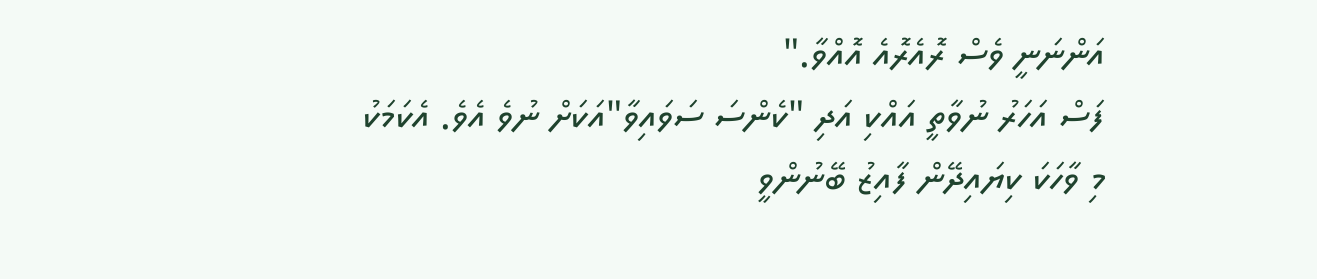އަންނަނީ ވެސް ރޮއެރޮއެ އޮއްވާ."
ފަސް އަހަރު ނުވާތީ އައްކި އަދި "ކެންސަ ސަވައިވާ"އަކަށް ނުވެ އެވެ. އެކަމަކު މި ވާހަކަ ކިޔައިދޭން ފާއިޒު ބޭނުންވީ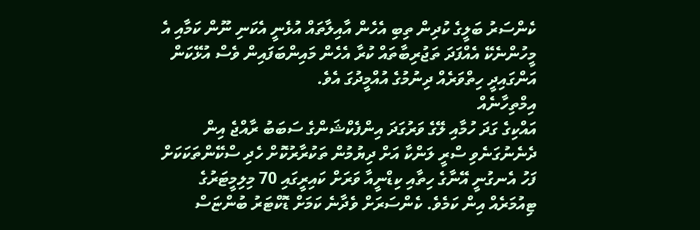ކެންސަރު ބަލީގެ ކުދިން ތިބި އެހެން އާއިލާތައް އުޅެނީ އެކަނި ނޫން ކަމާއި އެ މީހުންނެކޭ އެއްފަދަ ތަޖުރިބާތައް ކުރާ އެހެން މައިންބަފައިން ވެސް އުޅޭކަން އަންގައިދީ ހިތްވަރެއް ދިނުމުގެ އުއްމީދުގަ އެވެ.
އިމްތިހާނެއް
އައްކިގެ ގަދަ ހުމާއި ލޭގެ ވަރުގަދަ އިންފެކްޝަންގެ ސަބަބު ރާއްޖެ އިން ދެނެނުގަނެވި ސްރީ ލަންކާ އަށް ދިޔުމުން ތަކުރާރުކޮށް ހެދި ސްކޭންތަކަކަށް ފަހު އެނގުނީ އޭނާގެ ހިތާއި ކިޑްނީއާ ވަރަށް ކައިރީގައި 70 މިލިމީޓަރުގެ ޓިއުމަރެއް އިން ކަމެވެ. ކެންސަރަށް ވެދާނެ ކަމަށް ޑޮކްޓަރު ބުންޏަސް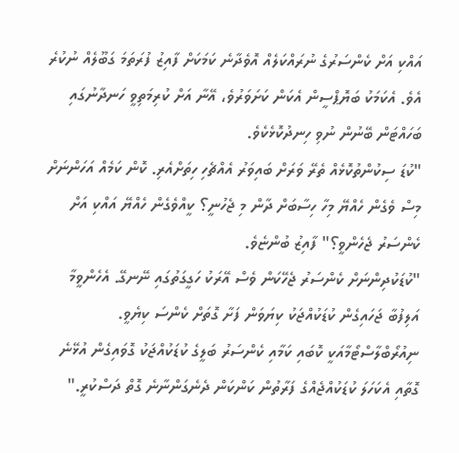އައްކި އަށް ކެންސަރުގެ ނުރައްކަލެއް އޮވެދާނެ ކަމަކަށް ފާއިޒު ފުރަތަމަ ގަބޫލެއް ނުކުރެ އެވެ. އެކަމަކު ބަޔޮޕްސީން އެކަން ކަށަވަރުވެ، އޭނާ އަށް ކުރިމަތިވީ ހަނދާނުގައި ބަހައްޓަން ބޭނުން ނުވި ހިނދުކޮޅެކެވެ.
"ކުޑަ ސިކުންތުކޮޅެއް ތެރޭ ވަރަށް ބައިވަރު އެއްޗެހި ހިތަށްއެރި. ކޮން ކަމެއް އަހަންނަށް މިސް ވެގެން ހެއްޔޭ މިހާ ހިސާބަށް ދާން މި ޖެހުނީ؟ ކީއްވެގެން ހެއްޔޭ އައްކި އަށް ކެންސަރު ޖެހެންވީ؟" ފާއިޒު ބުންޏެވެ.
"ކުޑަކުދިންނަށް ކެންސަރު ޖެހޭކަން ވެސް އޭރަކު ހަގީގަތުގައި ނޭނގޭ. އެހެންވީމާ އަލިފުބާ ޖަހައިގެން ކުޑަކުއްޖަކު ކިޔަވަން ފަށާ ގޮތަށް ކެންސަ ކިޔެވީ. ނިއުރޯބްލާސްޓޯމާއަކީ ކޮބައި ކަމާއި ކެންސަރު ބަލީގެ ކުޑަކުއްޖަކު ގޮވައިގެން އުޅޭނެ ގޮތާއި އެކަހަލަ ކުޑަކުއްޖެއްގެ ފަރާތުން ކަންކަން ދެނެގަންނާނެ ގޮތް ދަސްކުރީ."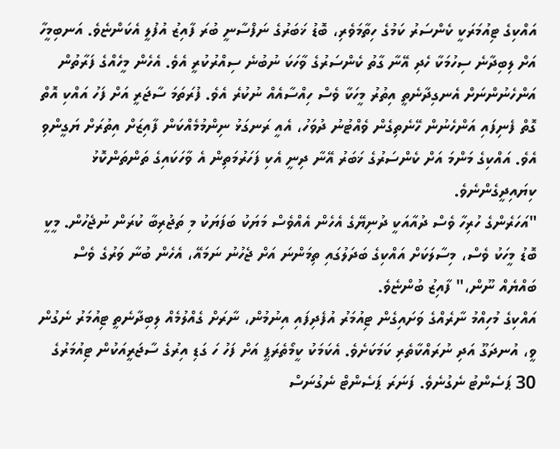އައްކިގެ ޓިއުމަރަކީ ކެންސަރު ކަމުގެ ހިތާމަވެރި، ބޮޑު ޚަބަރުގެ ނަފްސާނީ ބުރަ ފާއިޒު އުފުލީ އެކަންޏެވެ. އަނބިމީހާ އަށް ލިބިދާނެ ސިހުމަކާ ހެދި އޭނާ ގާތު ކެންސަރުގެ ވާހަކަ ނުބުނެ ސިއްރުކުރީ އެވެ. އެހެން މީހެއްގެ ފަރާތުން އަންހެނުންނަށް އެނގިދާނެތީ އިތުރު މީހަކާ ވެސް ހިއްސާއެއް ނުކުރެ އެވެ. ފުރަތަމަ ސާޖަރީ އަށް ފަހު އައްކި އޮތް ގޮތް ފެނިފައި އަންހެނުން ހޭނެތިގެން ވެއްޓުނު ދުވަހު، އެއީ ރަނގަޅު ނިންމުމެއްކަން ފާއިޒަށް އިތުރަށް ޔަގީންވި އެވެ. އައްކިގެ މަންމަ އަށް ކެންސަރުގެ ޚަބަރު އޭނާ ދިނީ އެކި ފަހަރުމަތިން އެ ވާހަކައިގެ ތަންތަންކޮޅު ކިޔައިދީގެންނެވެ.
"އަހަރެންގެ ހުރިހާ ވެސް ދުއާއަކީ ދުނިޔޭގެ އެހެން އެއްވެސް މަޔަކު ބަފަޔަކު މި ތަޖުރިބާ ކުރަން ނުޖެހުން. މީކީ ބޮޑު މީހަކު ވެސް، މިސާލަކަށް އައްކިގެ ބަދަލުގައި ތިމަންނަ އަށް ޖެހުނު ނަމައޭ، އެހެން ބުނާ ވަރުގެ ވެސް ބައްޔެއް ނޫން،" ފާއިޒު ބުންޏެވެ.
އައްކިގެ މުހިއްމު ނާރެއްގެ ވަށައިގެން ޓިއުމަރު އުފެދިފައި އިނުމުން، ނާރަށް ގެއްލުމެއް ލިބިދާނެތީ ޓިއުމަރު ނެގުން ވީ، އުނދަގޫ އަދި ނުރައްކާތެރި ކަމަކަށެވެ. އެކަމަކު ކީމޯތެރަޕީ އަށް ފަހު ހަ ގަޑި އިރުގެ ސާޖަރީއަކުން ޓިއުމަރުގެ 30 ޕަސެންޓު ނެގުނެވެ. ފަނަރަ ޕަސެންޓް ނެގުނަސް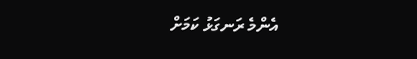އެންމެ ރަނގަޅު ކަމަށް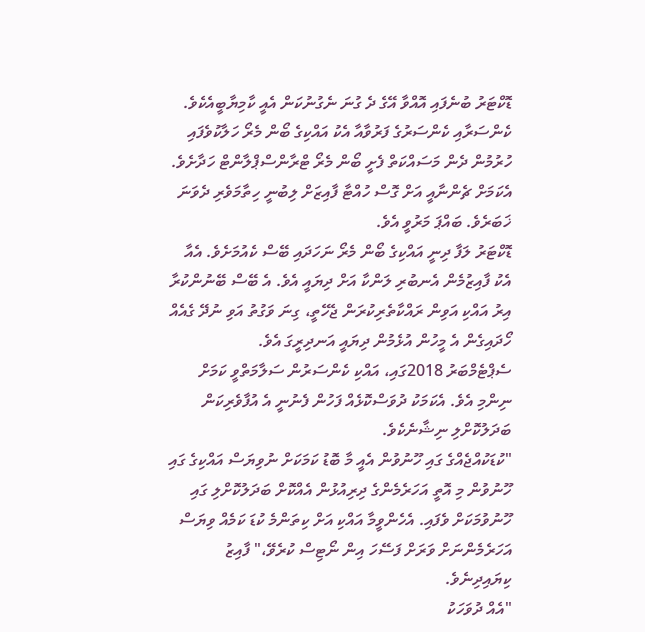ޑޮކްޓަރު ބުނެފައި އޮއްވާ އޭގެ ދެ ގުނަ ނެގުނުކަން އެއީ ކާމިޔާބީއެކެވެ.
ކެންސަރާއި ކެންސަރުގެ ފަރުވާއާ އެކު އައްކިގެ ބޯން މެރޯ ހަލާކުވެފައި ހުރުމުން ދެން މަސައްކަތް ފެށީ ބޯން މެރޯ ޓްރާންސްޕްލާންޓް ހަދާށެވެ. އެކަމަށް ޗެންނާއީ އަށް ގޮސް ހުއްޓާ ފާއިޒަށް ލިބުނީ ހިތާމަވެރި ދެވަނަ ޚަބަރެވެ. ބައްޕަ މަރުވީ އެވެ.
ޑޮކްޓަރު ލަފާ ދިނީ އައްކިގެ ބޯން މެރޯ ނަހަދައި ބޭސް ކެއުމަށެވެ. އެއާ އެކު ފާއިޒުމެން އެނބުރި ލަންކާ އަށް ދިޔައީ އެވެ. އެ ބޭސް ބޭނުންކުރާ އިރު އައްކި އަވިން ރައްކާތެރިކުރަން ޖެހޭތީ، ގިނަ ވަގުތު އަވި ނުދޭ ގެއެއް ހޯދައިގެން އެ މީހުން އުޅެމުން ދިޔައީ އަނދިރީގަ އެވެ.
ސެޕްޓެމްބަރު 2018ގައި، އައްކި ކެންސަރުން ސަލާމަތްވީ ކަމަށް ނިންމި އެވެ. އެކަމަކު ދުވަސްކޮޅެއް ފަހުން ފެނުނީ އެ އުފާވެރިކަން ބަދަލުކޮށްލި ނިޝާނެކެވެ.
"ކުޑަކުއްޖެއްގެ ގައި ހޫނުވުން އެއީ މާ ބޮޑު ކަމަކަށް ނުވިޔަސް އައްކިގެ ގައި ހޫނުވުން މި އޮތީ އަހަރެމެންގެ ދިރިއުޅުން އެއްކޮށް ބަދަލުކޮށްލި ގައި ހޫނުވުމަކަށް ވެފައި. އެހެންވީމާ އައްކި އަށް ކިތަންމެ ކުޑަ ކަމެއް ވިޔަސް އަހަރެމެންނަށް ވަރަށް ފަސޭހަ އިން ނޯޓިސް ކުރެވޭ،" ފާއިޒު ކިޔައިދިނެވެ.
"އެއް ދުވަހަކު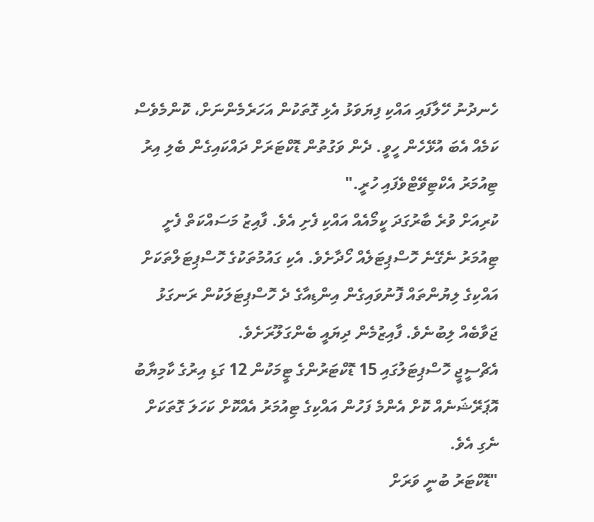ހެނދުނު ހޭލާފައި އައްކި ފިޔަވަޅު އެޅި ގޮތަކުން އަހަރެމެންނަށް، ކޮންމެވެސް ކަމެއް އެބަ އުޅޭހެން ހީވީ. ދެން ވަގުތުން ޑޮކްޓަރަށް ދައްކައިގެން ބެލި އިރު ޓިއުމަރު އެކްޓިވޭޓްވެފައި ހުރީ."
ކުރިއަށް ވުރެ ބާރުގަދަ ކީމޯއެއް އައްކި ފެށި އެވެ. ފާއިޒު މަސައްކަތް ފެށީ ޓިއުމަރު ނެގޭނެ ހޮސްޕިޓަލެއް ހޯދާށެވެ. އެކި ގައުމުތަކުގެ ހޮސްޕިޓަލްތަކަށް އައްކިގެ ލިޔުންތައް ފޮނުވައިގެން އިންޑިއާގެ ދެ ހޮސްޕިޓަލަކުން ރަނގަޅު ޖަވާބެއް ލިބުނެވެ. ފާއިޒުމެން ދިޔައީ ބެންގަލޫރަށެވެ.
އެޗްސީޖީ ހޮސްޕިޓަލުގައި 15 ޑޮކްޓަރުންގެ ޓީމަކުން 12 ގަޑި އިރުގެ ކާމިޔާބު އޮޕަރޭޝަނެއް ކޮށް އެންމެ ފަހުން އައްކިގެ ޓިއުމަރު އެއްކޮށް ކަހަލަ ގޮތަކަށް ނެގި އެވެ.
"ޑޮކްޓަރު ބުނީ ވަރަށް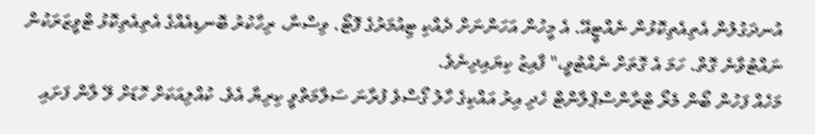އުނދަގުލުން އެތިއެތިކޮޅުން ނެއްޓީއޭ. އެ މީހުން އަހަންނަށް ދެއްކި ޓިއުމަރުގެ ފޮޓޯ. ވިސްނާ، ރިހާކުރު ބޮނޑިއެއްގެ އެތިއެތިކޮޅު ޓްވީޒަރަކުން ނައްޓުވާނެ ގޮތް. ހަމަ އެ ގޮތަށް ނެއްޓުވީ،" ފާއިޒު ކިޔައިދިނެވެ.
މަހެއް ފަހުން ބޯން މެރޯ ޓްރާންސްޕްލާންޓް ހެދި އިރު އައްކިގެ ހާލު ގޯސްވެ ފުރާނަ ސަލާމަތްވީ ކިރިޔާ އެވެ. ކުއްލިއަކަށް ހޮޑަށް ލޭ ލާން ފަށައި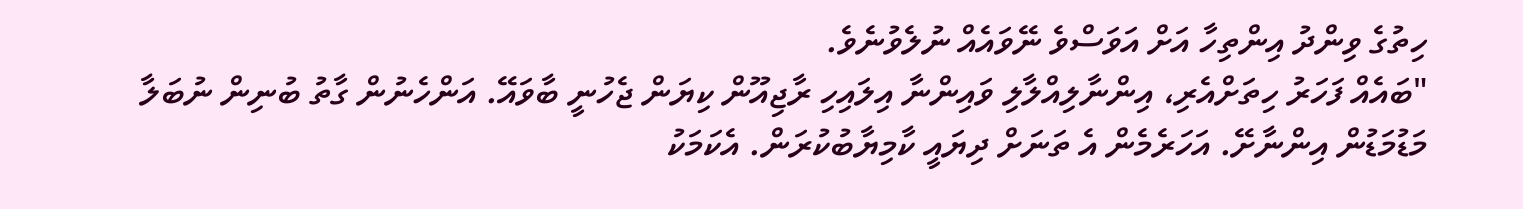ހިތުގެ ވިންދު އިންތިހާ އަށް އަވަސްވެ ނޭވައެއް ނުލެވުނެވެ.
"ބައެއް ފަހަރު ހިތަށްއެރި، އިންނާލިއްލާލި ވައިންނާ އިލައިހި ރާޖިއޫން ކިޔަން ޖެހުނީ ބާވައޭ. އަންހެނުން ގާތު ބުނިން ނުބަލާ މަޑުމަޑުން އިންނާށޭ. އަހަރެމެން އެ ތަނަށް ދިޔައީ ކާމިޔާބުކުރަން. އެކަމަކު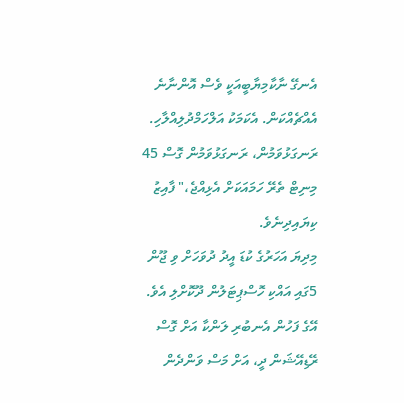އެނގޭ ނާކާމިޔާބީއަކީ ވެސް އޮންނާނެ އެއްޗެއްކަން. އެކަމަކު އަލްހަމްދުލިއްލާހި. ރަނގަޅުވަމުން، ރަނގަޅުވަމުން ގޮސް 45 މިނިޓް ތެރޭ ހަމައަކަށް އެޅިއްޖެ،" ފާއިޒު ކިޔައިދިނެވެ.
މިދިޔަ އަހަރުގެ ކުޑަ އީދު ދުވަހަށް ވި ޖޫން 5ގައި އައްކި ހޮސްޕިޓަލުން ދޫކޮށްލި އެވެ. އޭގެ ފަހުން އެނބުރި ލަންކާ އަށް ގޮސް ރޭޑިއޭޝަން ދީ، އަށް މަސް ވަންދެން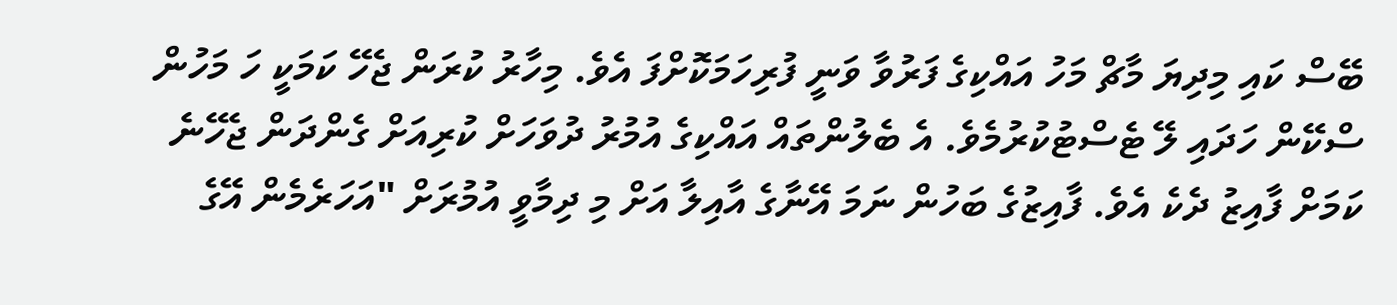ބޭސް ކައި މިދިޔަ މާޗް މަހު އައްކިގެ ފަރުވާ ވަނީ ފުރިހަމަކޮށްފަ އެވެ. މިހާރު ކުރަން ޖެހޭ ކަމަކީ ހަ މަހުން ސްކޭން ހަދައި ލޭ ޓެސްޓުކުރުމެވެ. އެ ބެލުންތައް އައްކިގެ އުމުރު ދުވަހަށް ކުރިއަށް ގެންދަން ޖެހޭނެ ކަމަށް ފާއިޒު ދެކެ އެވެ. ފާއިޒުގެ ބަހުން ނަމަ އޭނާގެ އާއިލާ އަށް މި ދިމާވީ އުމުރަށް "އަހަރެމެން އޭގެ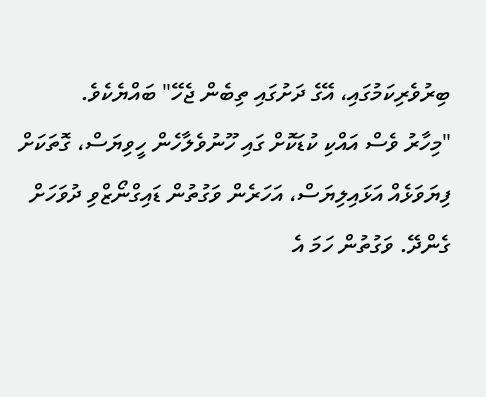ބިރުވެރިކަމުގައި، އޭގެ ދަށުގައި ތިބެން ޖެހޭ" ބައްޔެކެވެ.
"މިހާރު ވެސް އައްކި ކުޑަކޮށް ގައި ހޫނުވެލާހެން ހީވިޔަސް، ގޮތަކަށް ފިޔަވަޅެއް އަޅައިލިޔަސް، އަހަރެން ވަގުތުން ޑައިގްނޯޒްވި ދުވަހަށް ގެންދޭ. ވަގުތުން ހަމަ އެ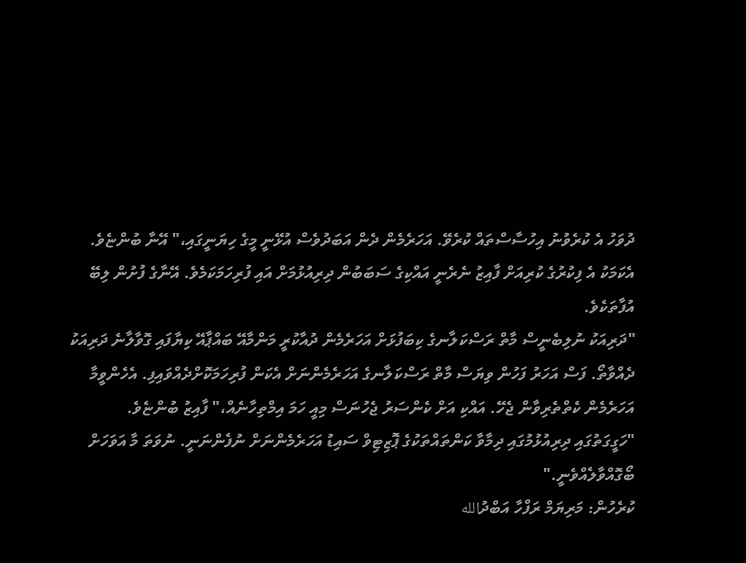ދުވަހު އެ ކުރެވުނު އިހުސާސްތައް ކުރެވޭ. އަހަރެމެން ދެން އަބަދުވެސް އުޅޭނީ މީގެ ހިޔަނީގައި،" އޭނާ ބުންޏެވެ.
އެކަމަކު އެ ފިކުރުގެ ކުރިއަށް ފާއިޒު ނެރެނީ އައްކިގެ ސަބަބުން ދިރިއުޅުމަށް އައި ފުރިހަމަކަމެވެ. އޭނާގެ ފުށުން ލިބޭ އުފާތަކެވެ.
"ދަރިއަކު ނުލިބެނީސް މާތް ރަސްކަލާނގެ ކިބަފުޅަށް އަހަރެމެން ދުއާކުރީ މަންމާއޭ ބައްޕާއޭ ކިޔާފައި ގޮވާލާނެ ދަރިއަކު ދެއްވާތޯ. ފަސް އަހަރު ފަހުން ވިޔަސް މާތް ރަސްކަލާނގެ އަހަރެމެންނަށް އެކަން ފުރިހަމަކޮށްދެއްވައިފި. އެހެންވީމާ އަހަރެމެން ކެތްތެރިވާން ޖެހޭ. އައްކި އަށް ކެންސަރު ޖެހުނަސް މިއީ ހަމަ އިމްތިހާނެއް،" ފާއިޒު ބުންޏެވެ.
"ހަގީގަތުގައި ދިރިއުޅުމުގައި ދިމާވާ ކަންތައްތަކުގެ ޕޮޒިޓިވް ސައިޑު އަހަރެމެންނަށް ނުފެންނަނީ. ނުވަތަ މާ އަވަހަށް ބޯގޮއްވާލެއްވެނީ."
ކުރެހުން: މަރިޔަމް ރަފްހާ އަބްދުالله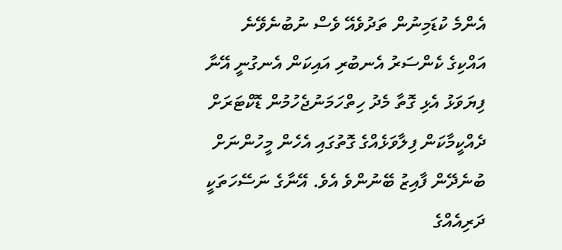އެންމެ ކުޑަމިނުން ތަދުވެއޭ ވެސް ނުބުނެވޭނެ
އައްކިގެ ކެންސަރު އެނބުރި އައިކަން އެނގުނީ އޭނާ ފިޔަވަޅު އެޅި ގޮތާ މެދު ހިތްހަމަނުޖެހުމުން ޑޮކްޓަރަށް ދެއްކީމާކަން ފިލާވަޅެއްގެ ގޮތުގައި އެހެން މީހުންނަށް ބުނެދޭން ފާއިޒު ބޭނުންވެ އެވެ. އޭނާގެ ނަސޭހަތަކީ ދަރިއެއްގެ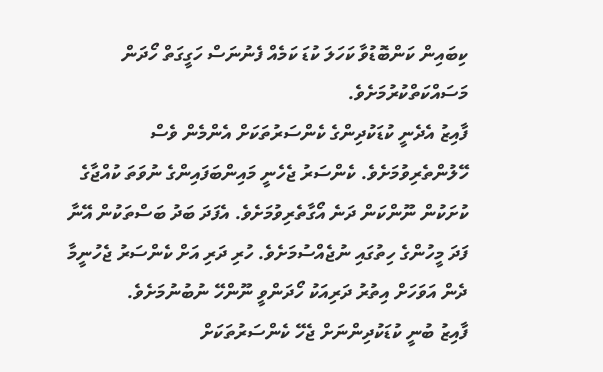ކިބައިން ކަންބޮޑުވާ ކަހަލަ ކުޑަ ކަމެއް ފެނުނަސް ހަގީގަތް ހޯދަން މަސައްކަތްކުރުމަށެވެ.
ފާއިޒު އެދެނީ ކުޑަކުދިންގެ ކެންސަރުތަކަށް އެންމެން ވެސް ހޭލުންތެރިވުމަށެވެ. ކެންސަރު ޖެހެނީ މައިންބަފައިންގެ ނުވަތަ ކުއްޖާގެ ކުށަކުން ނޫންކަން ދަނެ އޯގާތެރިވުމަށެވެ. އެފަދަ ބަދު ބަސްތަކުން އޭނާ ފަދަ މީހުންގެ ހިތުގައި ނުޖެއްސުމަށެވެ. ހުރި ދަރި އަށް ކެންސަރު ޖެހުނީމާ ދެން އަވަހަށް އިތުރު ދަރިއަކު ހޯދަންވީ ނޫންހޭ ނުބުނުމަށެވެ.
ފާއިޒު ބުނީ ކުޑަކުދިންނަށް ޖެހޭ ކެންސަރުތަކަށް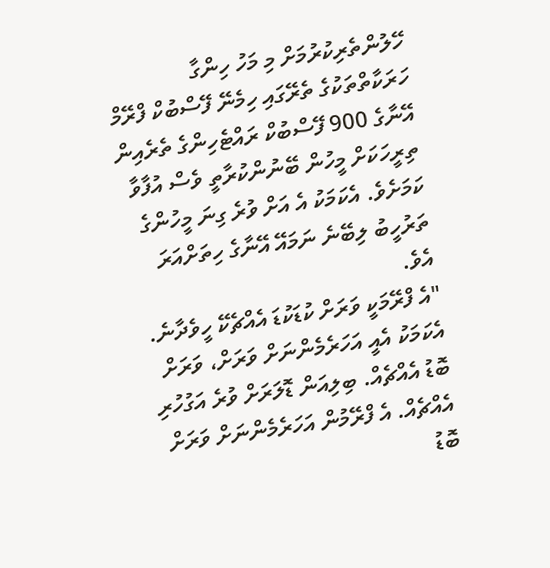ހޭލުންތެރިކުރުމަށް މި މަހު ހިންގާ ހަރަކާތްތަކުގެ ތެރޭގައި ހިމެނޭ ފޭސްބުކް ފްރޭމް އޭނާގެ 900 ފޭސްބުކް ރައްޓެހިންގެ ތެރެއިން ތިރީހަކަށް މީހުން ބޭނުންކުރާތީ ވެސް އުފާވާ ކަމަށެވެ. އެކަމަކު އެ އަށް ވުރެ ގިނަ މީހުންގެ ތަރުހީބު ލިބޭނެ ނަމައޭ އޭނާގެ ހިތަށްއަރަ އެވެ.
"އެ ފްރޭމަކީ ވަރަށް ކުޑަކުޑަ އެއްޗެކޭ ހީވެދާނެ. އެކަމަކު އެއީ އަހަރެމެންނަށް ވަރަށް، ވަރަށް ބޮޑު އެއްޗެއް. ބިލިއަން ޑޮލަރަށް ވުރެ އަގުހުރި އެއްޗެއް. އެ ފްރޭމުން އަހަރެމެންނަށް ވަރަށް ބޮޑު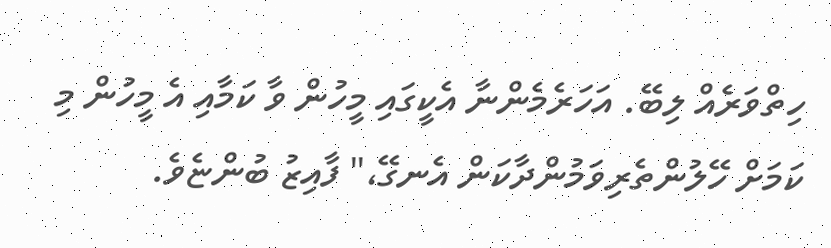ހިތްވަރެއް ލިބޭ. އަހަރެމެންނާ އެކީގައި މީހުން ވާ ކަމާއި އެ މީހުން މި ކަމަށް ހޭލުންތެރިވަމުންދާކަން އެނގޭ،" ފާއިޒު ބުންޏެވެ.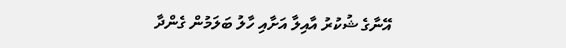އޭނާގެ ޝުކުރު އާއިލާ އަށާއި ހާލު ބަލަމުން ގެންދާ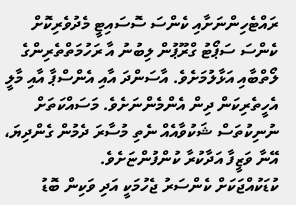ރައްޓެހިންނަށާއި ކެންސަ ސޮސައިޓީ މެދުވެރިކޮށް ކެންސަ ސަޕޯޓު ގްރޫޕުން ލިބުނު އާ ރަހުމަތްތެރިންގެ ލޯތްބާއި އަޅާލުމަށެވެ. އާސަންދަ އާއި އެންސްޕާ އާއި މާލީ އެހީތެރިކަން ދިން އެންމެންނަށެވެ. މަސައްކަތަށް ނުނިކުތަސް ޝަކުވާއެއް ނެތި މުސާރަ ދެމުން ގެންދިޔަ، އޭނާ ވަޒީފާ އަދާކުރާ ކުންފުންޏަށެވެ.
ކުޑަކުއްޖަކަށް ކެންސަރު ޖެހުމަކީ އަދި ވަކިން ބޮޑު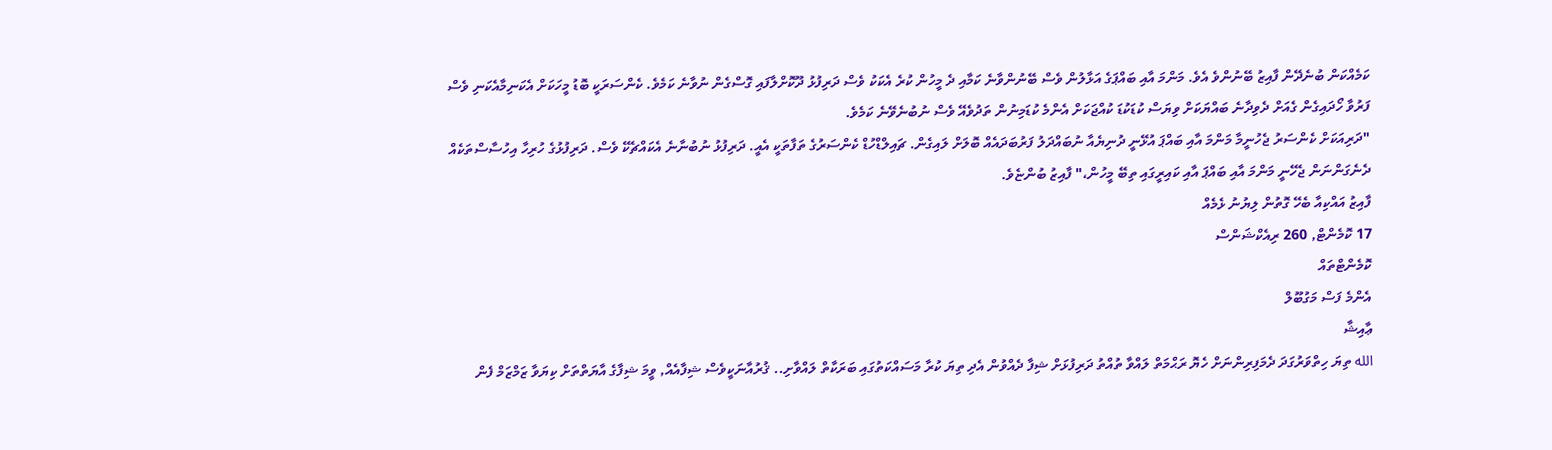ކަމެއްކަން ބުނެދޭން ފާއިޒު ބޭނުންވެ އެވެ. މަންމަ އާއި ބައްޕަގެ އަޅާލުން ވެސް ބޭނުންވާނެ ކަމާއި ދެ މީހުން ކުރެ އެކަކު ވެސް ދަރިފުޅު ދޫކޮށްލާފައި ގޮސްގެން ނުވާނެ ކަމެވެ. ކެންސަރަކީ ބޮޑު މީހަކަށް އެކަނިމާއެކަނި ވެސް ފަރުވާ ހޯދައިގެން ގެއަށް ދެވިދާނެ ބައްޔަކަށް ވިޔަސް ކުޑަކުޑަ ކުއްޖަކަށް އެންމެ ކުޑަމިނުން ތަދުވެއޭ ވެސް ނުބުނެވޭނެ ކަމެވެ.
"ދަރިއަކަށް ކެންސަރު ޖެހުނީމާ މަންމަ އާއި ބައްޕަ އުޅޭނީ ދުނިޔެއާ ނުބައްދަލު ފަރުބަދައެއް ބޮލަށް ލައިގެން. ޗައިލްޑްހުޑް ކެންސަރުގެ ތަފާތަކީ އެއީ. ދަރިފުޅު ނުބުނާނެ އެކައްޗެކޭ ވެސް. ދަރިފުޅުގެ ހުރިހާ އިހުސާސްތަކެއް ދެނެގަންނަން ޖެހޭނީ މަންމަ އާއި ބައްޕަ އާއި ކައިރީގައި ތިބޭ މީހުން،" ފާއިޒު ބުންޏެވެ.
ފާއިޒު އައްކިއާ ބެހޭ ގޮތުން ލިޔުނު ޅެމެއް
17 ކޮމެންޓް, 260 ރިއެކްޝަންސް
ކޮމެންޓްތައް
އެންމެ ފަސް މަގުބޫލް
ޢާއިޝާ
الله ތިޔަ ހިތްވަރުގަދަ ދެމަފިރިންނަށް ހެޔޮ ރަޙްމަތް ލައްވާ ތުއްތު ދަރިފުޅަށް ޝިފާ ދެއްވުން އެދި ތިޔަ ކުރާ މަސައްކަތުގައި ބަރަކާތް ލައްވާށި.. ޤުރުއާނަކީވެސް ޝިފާއެއް, ވީމަ ޝިފާގެ އާޔަތްތަށް ކިޔަވާ ޒަމްޒަމް ފެން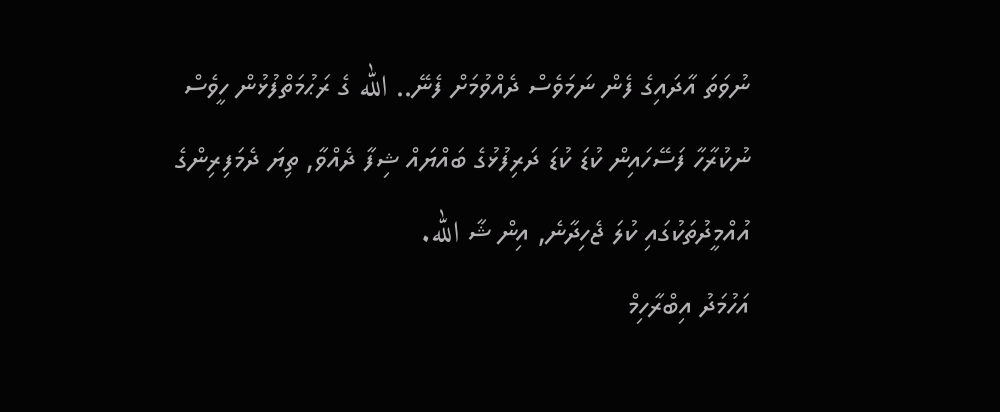ނުވަތަ އާދައިގެ ފެން ނަމަވެސް ދެއްވުމަށް ފެނޭ.. الله ގެ ރަޙުމަތްފުޅުން ހީވެސް ނުކުރާހާ ފަސޭހައިން ކުޑަ ކުޑަ ދަރިފުޅުގެ ބައްޔައް ޝިފާ ދެއްވާ, ތިޔަ ދެމަފިރިންގެ އުއްމީދުތަކުގައި ކުލަ ޖެހިދާނެ, އިން ޝާ الله.
އަހުމަދު އިބްރާހިމް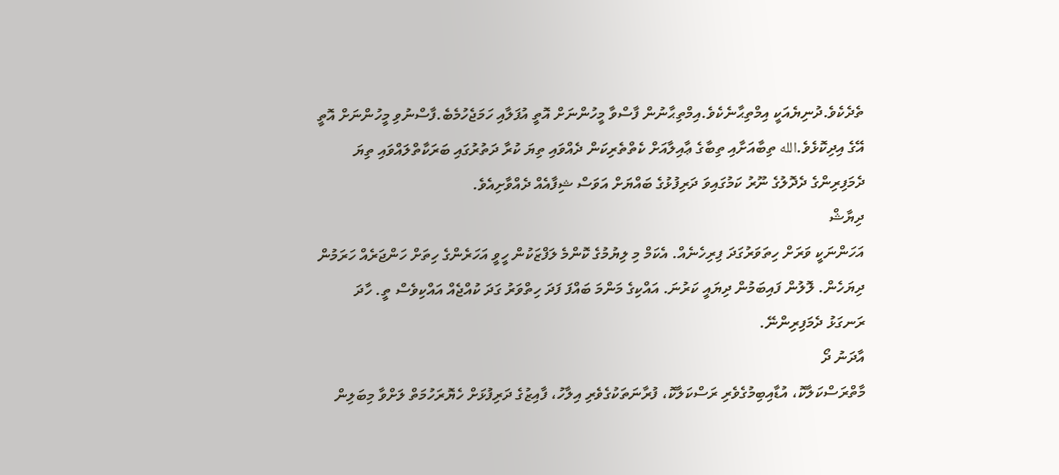ތެދެކެވެ.ދުނިޔެއަކީ އިމްތިޙާނެކެވެ.އިމްތިޙާނުން ފާސްވާ މީހުންނަށް އޮތީ އުފަލާއި ހަމަޖެހުމެބެ.ފާސްނުވި މީހުންނަށް އޮތީ އޭގެ އިދިކޮޅެވެ.الله ތިބާއަށާއި ތިބާގެ ޢާއިލާއަށް ކެތްތެރިކަން ދެއްވައި ތިޔަ ކުރާ ދަތުރުގައި ބަރަކާތްލައްވައި ތިޔަ ދެމަފިރިންގެ ދެދޮލުގެ ނޫރު ކަމުގައިވަ ދަރިފުޅުގެ ބައްޔަށް އަވަސް ޝިފާއެއް ދެއްވާށިއެވެ.
ދިޔާޝް
އަހަންނަކީ ވަރަށް ހިތަވަރުގަދަ ފިރިހެނެއް. އެކަމް މި ލިޔުމުގެ ކޮންމެ ލަފްޒަކުން ހީވީ އަހަރެންގެ ހިތަށް ހަންޖަރެއް ހަރަމުން ދިޔަހެން. ލޮލުން ފައިބަމުން ދިޔައީ ކަރުނަ. އައްކިގެ މަންމަ ބައްފަ ފަދަ ހިތްވަރު ގަދަ ކުއްޖެއް އައްކިވެސް ތީ. ހާދަ ރަނގަޅު ދެމަފިރިންނޭ.
އާދަނު ދޯ
މާތްރަސްކަލާކޮ، އުޑާއިބިމުގެވެރި ރަސްކަލާކޮ، ފުރާނަތަކުގެވެރި އިލާހު، ފާއިޒުގެ ދަރިފުޅަށް ހެޔޮރަހުމަތް ލަށްވާ މިބަލިން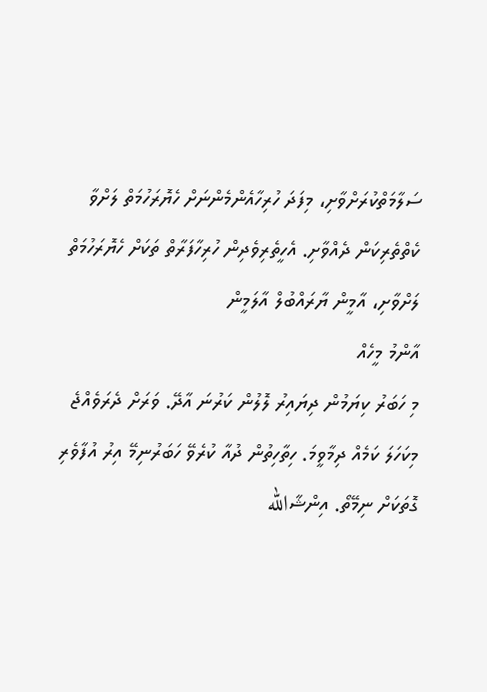ސަލާމަތްކުރަށްވާށި، މިފަދަ ހުރިހާއެންމެންނަށް ހެޔޮރަހުމަތް ލަށްވާ ކެތްތެރިކަން ދެއްވާށި. އެހީތެރިވެދިން ހުރިހާފަރާތް ތަކަށް ހެޔޮރަހުމަތް ލަށްވާށި، އާމީން ޔާރައްބުލް އާލަމީން
އާންމު މީހެއް
މި ހަބަރު ކިޔަމުން ދިޔައިރު ލޮލުން ކަރުނަ އާދޭ. ވަރަށް ދެރަވެއްޖެ މިކަހަލަ ކަމެއް ދިމާވީމަ. ހިތާހިތުން ދުއާ ކުރެވޭ ހަބަރުނިމޭ އިރު އުފާވެރި ގޮތަކަށް ނިމޭތޯ. އިންޝާالله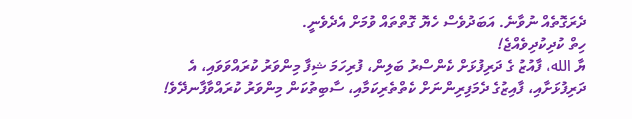ދެރަގޮތެއް ނުވާނެ. އަބަދުވެސް ހެޔޮ ގޮތްތައް ވުމަށް އެދެވެނީ.
ހިތް ކުދިކުދިވެއްޖެ!
ޔާ الله، ފާއުޒު ގެ ދަރިފުޅަށް ކެންސްރު ބަލިން، ފުރިހަމަ ޝިފާ މިންވަރު ކުރައްވަވައި، އެ ދަރިފުޅަށާއި، ފާއިޒުގެ ދެމަފިރިންނަށް ކެތްތެރިކަމާއި، ސާބިތުކަން މިންވަރު ކުރައްވާފާނދޭވެ!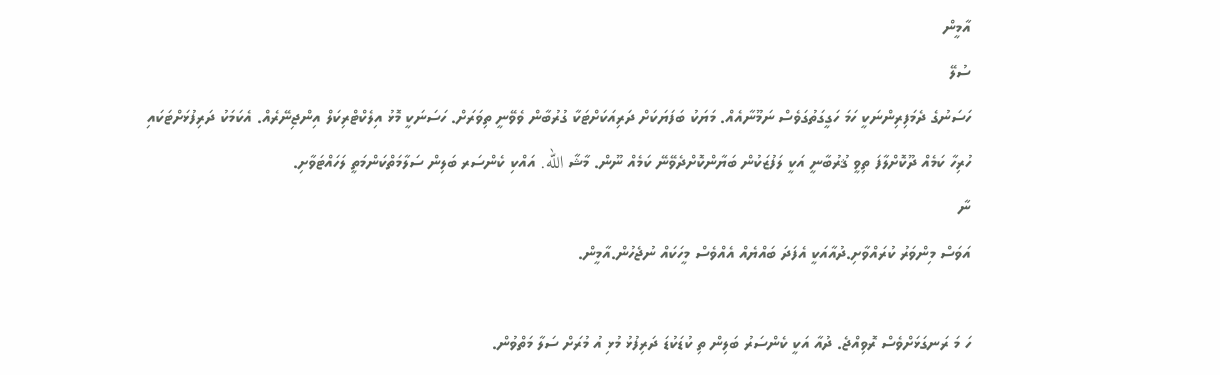އާމީން
ސުލޭ
ހަސަނުގެ ދެމަފިރިންނަކީ ހަމަ ހަގީގަތުގަވެސް ނަމޫނާއެއް. މަޔަކު ބަފަޔަކަށް ދަރިއަކަށްޓަކާ ގުރުބާން ވެވޭނީ ތިވަރަށް. ހަސަނަކީ މޮޅު އިލެކްޓްރިކަލް އިންޖިނޭރެއް. އެކަމަކު ދަރިފުޅަށްޓަކައި ހުރިހާ ކަމެއް ދޫކޮށްލާފަ ތިވީ ޤުރުބާނީ އަކީ ލަފުޒަކުން ބަޔާންކޮށްދެވޭނޭ ކަމެއް ނޫން. މާޝާ الله. އައްކި ކެންސަރ ބަލިން ސަލާމަތްކަންމަތީ ލަހައްޓަވާށި.
ނާ
އަވަސް މިންވަރު ކުރައްވާށި.ދުއާއަކީ އެފަދަ ބައްޔެއް އެއްވެސް މީހަކައް ނުޖެހުން.އާމީން.

ހަ މަ ރަނގަޅަށްވެސް ރޮވިއްޖެ. ދުއާ އަކީ ކެންސަރު ބަލިން ތި ކުޑަކުޑަ ދަރިފުޅު މުޅި އު މުރަށް ސަލާ މަތްވުން.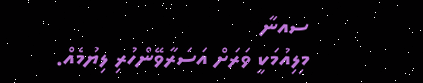ސއނާ
މިލިއުމަކީ ވަރަށް އަސަރާވޭންހުރި ލިޔުމެއް.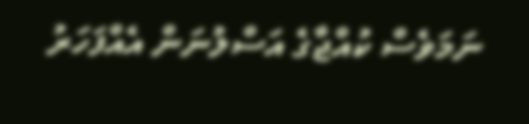ނަމަވެސް ކުއްޖާގެ އަސްލުނަން އެއްފަހަރު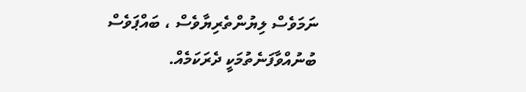ނަމަވެސް ލިޔުންތެރިޔާވެސް ، ބައްޕަވެސް ބުނުއްވާފަނެތުމަކީ ދެރަކަމެއް.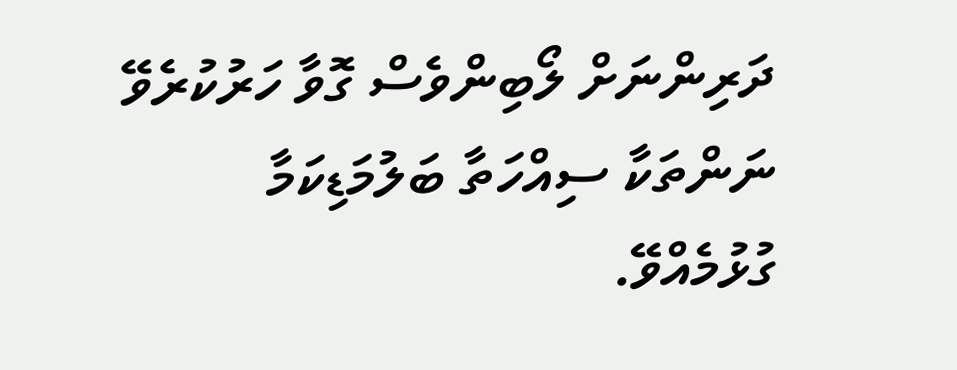ދަރިންނަށް ލޯބިންވެސް ގޮވާ ހަރުކުރެވޭ ނަންތަކާ ސިއްހަތާ ބަލުމަޑިކަމާ ގުޅުމެއްވޭ.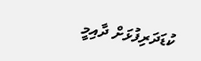ކުޑަދަރިފުޅަށް ދާއިމީ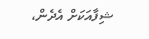ޝިފާއަކަށް އެދެން،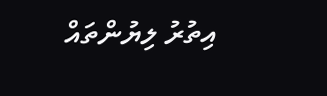އިތުރު ލިޔުންތައް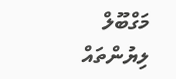މަގްބޫލް ލިޔުންތައް